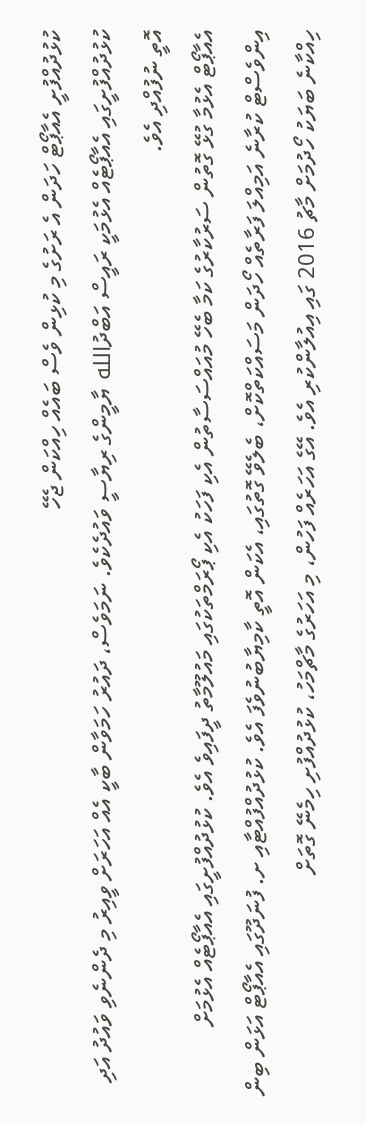ކުޅުދުއްފުށީ އެއާޕޯޓް ހަދަން އެ ރަށުގެ މި ކުޅިން ވެސް ބައެއް ހިއްކަން ޖެހޭ
ކުޅުދުއްފުށީގައި އެއާޕޯޓެއް އެޅުމަކީ ރައީސް އަބްދުالله ޔާމީންގެ ރިޔާސީ ވައުދެކެވެ. ނަމަވެސް، ދައުރު ހަމަވާން ބާކީ އެއް އަހަރަށް ވީއިރު މި ދެންނެވި ވައުދު އަދި އޮތީ ނުފުއްދި އެވެ.
އެއާޕޯޓް އެޅުމާ ގުޅޭ ގޮތުން ސަރުކާރުގެ ކަމާ ބެހޭ މުއައްސަސާތުން އެކި ފަހަކު އެކި ޕޯރަމްތަކުގައި މައުލޫމާތު ދީފައިވެ އެވެ. ކުޅުދުއްފުށީގައި އެއާޕޯޓެއް އެޅުމަށް އިންވެސްޓް ކުރާނެ އަމިއްލަ ފަރާތެއް ހޯދަން މަސައްކަތްކޮށް، ބެލެވޭ ގޮތުގައި، އެކަން އޮތީ ކާމިޔާބުނުވެފަ އެވެ. ކުޅުދުއްފުއްޓާއި ށ. ފުނަދޫގައި އެއާޕޯޓް އަޅަން ބިން ހިއްކާނެ ބަޔަކު ހޯދުމަށް މާޗު 2016 ގައި އިއުލާންކުރި އެވެ. އޭގެ އަހަރެއް ފަހުން، މި އަހަރުގެ މާޗްމަހު، ކުޅުދުއްފުށި ހިމެނޭ ގޮތަށް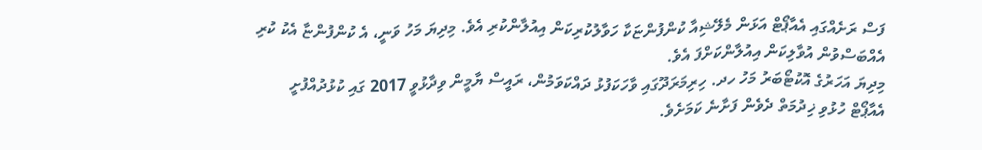ފަސް ރަށެއްގައި އެއާޕޯޓް އަޅަން މެލޭޝިއާ ކުންފުންޏަކާ ހަވާލުކުރިކަން އިއުލާންކުރި އެވެ. މިދިޔަ މަހު ވަނީ، އެ ކުންފުންޏާ އެކު ކުރި އެއްބަސްވުން އުވާލިކަން އިއުލާންކަށްފަ އެވެ.
މިދިޔަ އަހަރުގެ އޮކުޓޯބަރު މަހު ހދ. ހިރިމަރަދޫގައި ވާހަކަފުޅު ދައްކަވަމުން، ރައީސް ޔާމީން ވިދާޅުވީ 2017 ގައި ކުޅުދުއްފުށީ އެއާޕޯޓް ހުޅުވި ޚިދުމަތް ދެވެން ފަށާނެ ކަމަށެވެ.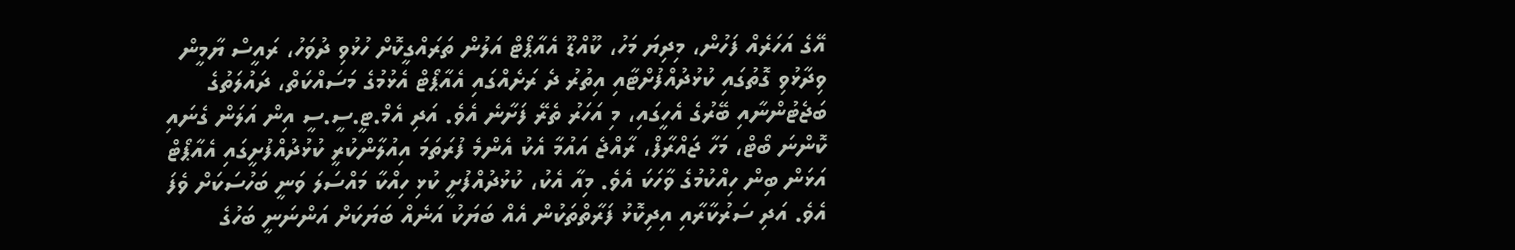އޭގެ އަހަރެއް ފަހުން، މިދިޔަ މަހު، ކޫއްޑޫ އެއާޕޯޓް އަލުން ތަރައްގީކޮށް ހުޅުވި ދުވަހު، ރައީސް ޔާމީން ވިދާޅުވި ގޮތުގައި ކުޅުދުއްފުށްޓާއި އިތުރު ދެ ރަށެއްގައި އެއާޕޯޓް އެޅުމުގެ މަސައްކަތް، ދައުލަތުގެ ބަޖެޓުންނާއި ބޭރުގެ އެހީގައި، މި އަހަރު ތެރޭ ފަށާނެ އެވެ. އަދި އެމް.ޓީ.ސީ.ސީ އިން އަލަން ގެނައި ކޮންނަ ބޯޓް، މަހާ ޖައްރާފް، ރާއްޖެ އައުމާ އެކު އެންމެ ފުރަތަމަ އިއުލާންކުރީ ކުޅުދުއްފުށީގައި އެއާޕޯޓް އަޅަން ބިން ހިއްކުމުގެ ވާހަކަ އެވެ. މިއާ އެކު، ކުޅުދުއްފުށީ ކުޅި ހިއްކާ މައްސަލަ ވަނީ ބަހުސަކަށް ވެފަ އެވެ. އަދި ސަރުކާރާއި އިދިކޮޅު ފަރާތްތަކުން އެއް ބަޔަކު އަނެއް ބަޔަކަށް އަންނަނީ ބަހުގެ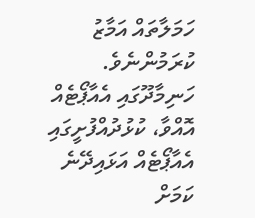ހަމަލާތައް އަމާޒު ކުރަމުންނެވެ.
ހަނިމާދޫގައި އެއާޕޯޓެއް އޮއްވާ، ކުޅުދުއްފުށީގައި އެއާޕޯޓެއް އަޅައިދޭނެ ކަމަށް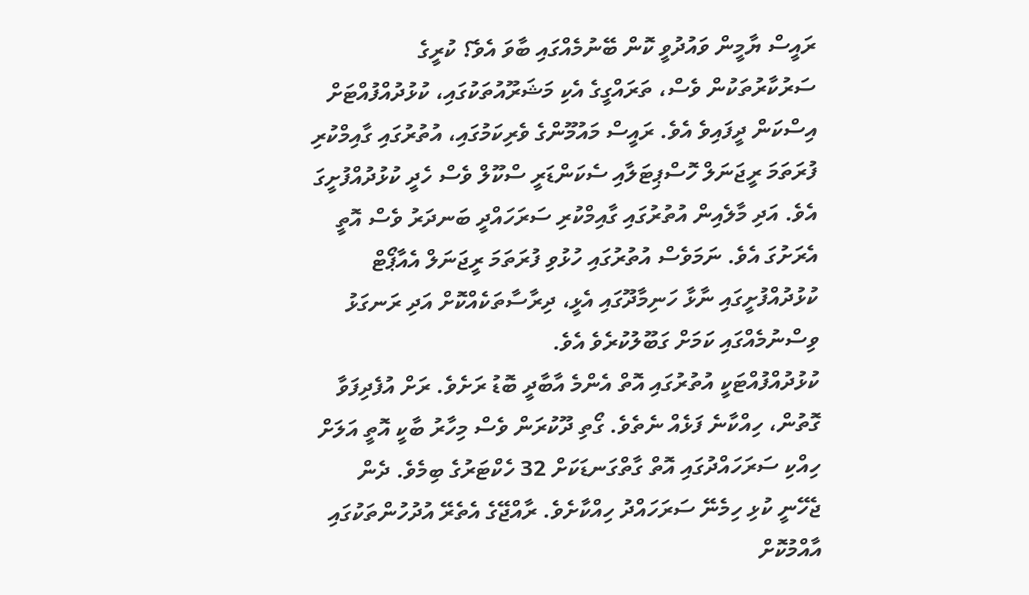ރައީސް ޔާމީން ވައުދުވީ ކޮން ބޭނުމެއްގައި ބާވަ އެވެ؟ ކުރީގެ ސަރުކާރުތަކުން ވެސް، ތަރައްގީގެ އެކި މަޝަރޫއުތަކުގައި، ކުޅުދުއްފުއްޓަށް އިސްކަން ދީފައިވެ އެވެ. ރައީސް މައުމޫންގެ ވެރިކަމުގައި، އުތުރުގައި ގާއިމްކުރި ފުރަތަމަ ރީޖަނަލް ހޮސްޕިޓަލާއި ސެކަންޑަރީ ސްކޫލް ވެސް ހެދީ ކުޅުދުއްފުށީގަ އެވެ. އަދި މާލެއިން އުތުރުގައި ގާއިމްކުރި ސަރަހައްދީ ބަނދަރު ވެސް އޮތީ އެރަށުގަ އެވެ. ނަމަވެސް އުތުރުގައި ހުޅުވި ފުރަތަމަ ރީޖަނަލް އެއާޕޯޓް ކުޅުދުއްފުށީގައި ނާޅާ ހަނިމާދޫގައި އެޅީ، ދިރާސާތަކެއްކޮށް އަދި ރަނގަޅު ވިސްނުމެއްގައި ކަމަށް ގަބޫލުކުރެވެ އެވެ.
ކުޅުދުއްފުއްޓަކީ އުތުރުގައި އޮތް އެންމެ އާބާދީ ބޮޑު ރަށެވެ. ރަށް އުފެދިފަވާ ގޮތުން، ހިއްކާނެ ފަޅެއް ނެތެވެ. ގޯތި ދޫކުރަން ވެސް މިހާރު ބާކީ އޮތީ އަލަށް ހިއްކި ސަރަހައްދުގައި އޮތް ގާތްގަނޑަކަށް 32 ހެކްޓަރުގެ ބިމެވެ. ދެން ޖެހޭނީ ކުޅި ހިމެނޭ ސަރަހައްދު ހިއްކާށެވެ. ރާއްޖޭގެ އެތެރޭ އުދުހުންތަކުގައި އާއްމުކޮށް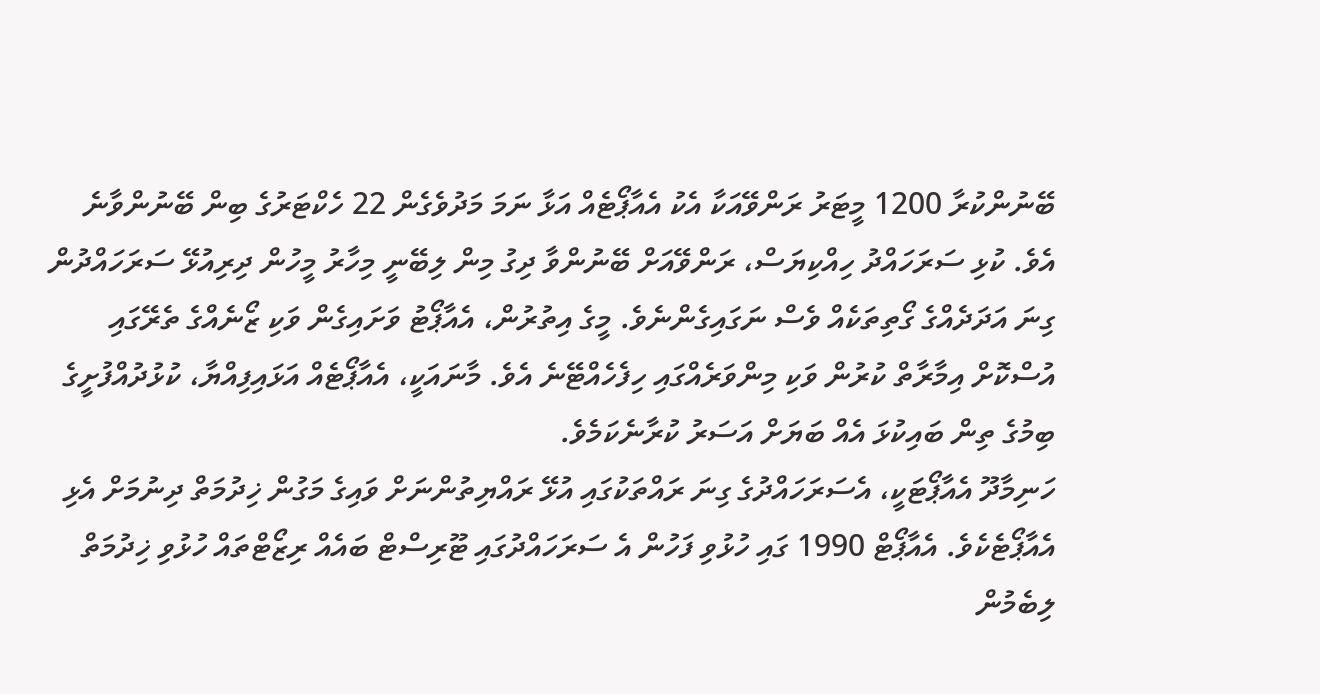ބޭނުންކުރާ 1200 މީޓަރު ރަންވޭއަކާ އެކު އެއާޕޯޓެއް އަޅާ ނަމަ މަދުވެގެން 22 ހެކްޓަރުގެ ބިން ބޭނުންވާނެ އެވެ. ކުޅި ސަރަހައްދު ހިއްކިޔަސް، ރަންވޭއަށް ބޭނުންވާ ދިގު މިން ލިބޭނީ މިހާރު މީހުން ދިރިއުޅޭ ސަރަހައްދުން ގިނަ އަދަދެއްގެ ގޯތިތަކެއް ވެސް ނަގައިގެންނެވެ. މީގެ އިތުރުން، އެއާޕޯޓު ވަށައިގެން ވަކި ޒޯނެއްގެ ތެރޭގައި އުސްކޮށް އިމާރާތް ކުރުން ވަކި މިންވަރެއްގައި ހިފެހެއްޓޭނެ އެވެ. މާނައަކީ، އެއާޕޯޓެއް އަޅައިފިއްޔާ، ކުޅުދުއްފުށީގެ ބިމުގެ ތިން ބައިކުޅަ އެއް ބަޔަށް އަސަރު ކުރާނެކަމެވެ.
ހަނިމާދޫ އެއާޕޯޓަކީ، އެސަރަހައްދުގެ ގިނަ ރައްތަކުގައި އުޅޭ ރައްޔިތުންނަށް ވައިގެ މަގުން ޚިދުމަތް ދިނުމަށް އެޅި އެއާޕޯޓެކެވެ. އެއާޕޯޓް 1990 ގައި ހުޅުވި ފަހުން އެ ސަރަހައްދުގައި ޓޫރިސްޓް ބައެއް ރިޒޯޓްތައް ހުޅުވި ޚިދުމަތް ލިބެމުން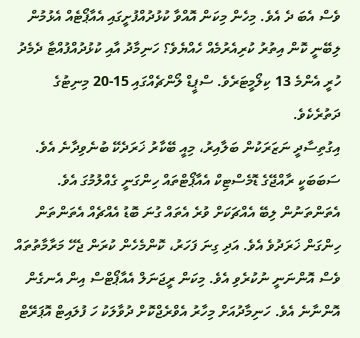ވެސް އެބަ ދެ އެވެ. މިހެން މިކަން އޮއްވާ ކުޅުދުއްފުށީގައި އެއާޕޯޓެއް އެޅުމުން ލިބޭނީ ކޮން އިތުރު ކުރިއެރުމެއް ހެއްޔެވެ؟ ހަނިމާދު އާއި ކުޅުދުއްފުއްޓާ ދެމެދު ހުރީ އެންމެ 13 ކިލޯމީޓަރެވެ. ސްޕީޑް ލޯންޗެއްގައި 15-20 މިނިޓުގެ ދަތުރެކެވެ.
އިގުތިސާދީ ނަޒަރަކުން ބަލާއިރު، މިއީ ބޭކާރު ޚަރަދެކޭ ބުނެވިދާނެ އެވެ. ސަބަބަކީ ރާއްޖޭގެ ޑޮމެސްޓިކް އެއާޕޯޓްތައް ހިންގަނީ ގެއްލުމުގަ އެވެ. އެތަންތަނުން ލިބޭ އެއްޗަކަށް ވުރެ އެތައް ގުނަ ބޮޑު އެއްޗެއް އެތަންތަން ހިންގަން ޚަރަދުވެ އެވެ. އަދި ގިނަ ފަހަރު، ކޮންމެހެން ކުރަން ޖެހޭ މަރާމާތުތައް ވެސް އޮންނަނީ ނުކުރެވި އެވެ. މިކަން ރީޖަނަލް އެއާޕޯޓްސް އިން އެނގެން އޮންނާނެ އެވެ. ހަނިމާދުއަށް މިހާރު އެވްރެޖްކޮށް ދުވާލަކު ހަ ފުލައިޓް އޮޕަރޭޓް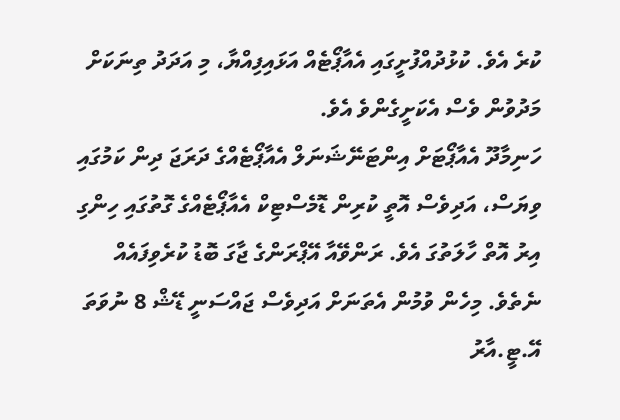ކުރެ އެވެ. ކުޅުދުއްފުށީގައި އެއާޕޯޓެއް އަޅައިފިއްޔާ، މި އަދަދު ތިނަކަށް މަދުވުން ވެސް އެކަށީގެންވެ އެވެ.
ހަނިމާދޫ އެއާޕޯޓަށް އިންޓަނޭޝަނަލް އެއާޕޯޓެއްގެ ދަރަޖަ ދިން ކަމުގައި ވިޔަސް، އަދިވެސް އޮތީ ކުރިން ޑޮމެސްޓިކް އެއާޕޯޓެއްގެ ގޮތުގައި ހިންގި އިރު އޮތް ހާލަތުގަ އެވެ. ރަންވޭއާ އޭޕްރަންގެ ޖާގަ ބޮޑު ކުރެވިފައެއް ނެތެވެ. މިހެން ވުމުން އެތަނަށް އަދިވެސް ޖައްސަނީ ޑޭޝް 8 ނުވަތަ އޭ.ޓީ.އާރު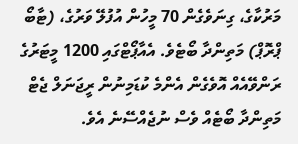މަރުކާގެ، ގިނަވެގެން 70 މީހުން އުފުލޭ ވަރުގެ، (ޓާބޯ ޕްރޮޕް) މަތިންދާ ބޯޓެވެ. އެއާޕޯޓްގައި 1200 މީޓަރުގެ ރަންވޭއެއް އޮވެގެން އެންމެ ކުޑަމިނުން ރީޖަނަލް ޖެޓް މަތިންދާ ބޯޓެއް ވެސް ނުޖެއްސޭނެ އެވެ.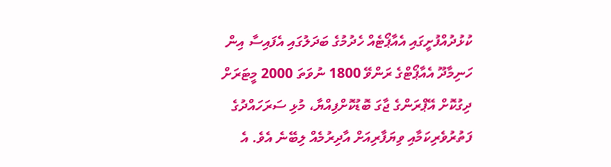ކުޅުދުއްފުށީގައި އެއާޕޯޓެއް ހެދުމުގެ ބަދަލުގައި އެފައިސާ އިން ހަނިމާދޫ އެއާޕޯޓްގެ ރަންވޭ 1800 ނުވަތަ 2000 މީޓަރަށް ދިގުކޮށް އޭޕްރަންގެ ޖާގަ ބޮޑުކޮށްފިއްޔާ، މުޅި ސަރަހައްދުގެ ފަތުރުވެރިކަމާއި ވިޔަފާރިއަށް އާދިރުމެއް ލިބޭނެ އެވެ. އެ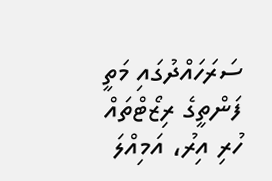ސަރަހައްދުގައި މަތީ ފަންތީގެ ރިޒޯޓްތައް ހުރި އިރު، އަމިއްލަ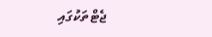ޖެޓްތަކުގައި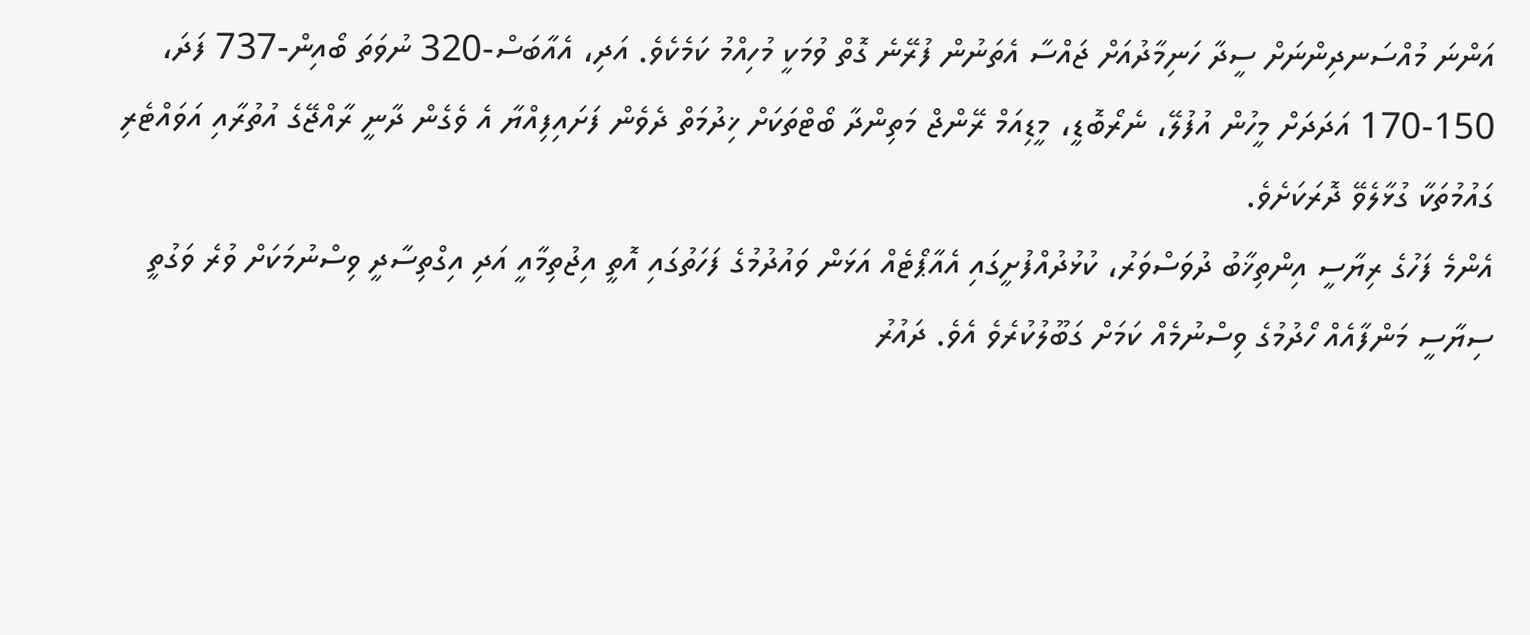އަންނަ މުއްސަނދިންނަށް ސީދާ ހަނިމާދުއަށް ޖައްސާ އެތަނުން ފުރޭނެ ގޮތް ވުމަކީ މުހިއްމު ކަމެކެވެ. އަދި، އެއާބަސް-320 ނުވަތަ ބޯއިން-737 ފަދަ، 150-170 އަދަދަށް މީހުން އުފުލޭ، ނެރޯބޮޑީ، މީޑިއަމް ރޭންޖް މަތިންދާ ބޯޓްތަކަށް ޚިދުމަތް ދެވެން ފަށައިފިއްޔާ އެ ވެގެން ދާނީ ރާއްޖޭގެ އުތުރާއި އަވައްޓެރި ގައުމުތަކާ ގުޅާލެވޭ ދޮރަކަށެވެ.
އެންމެ ފަހުގެ ރިޔާސީ އިންތިޚާބު ދުވަސްވަރު، ކުޅުދުއްފުށީގައި އެއާޕޯޓެއް އަޅަން ވައުދުމުގެ ފަހަތުގައި އޮތީ އިޖުތިމާއީ އަދި އިގްތިސާދީ ވިސްނުމަކަށް ވުރެ ވަގުތީ ސިޔާސީ މަންފާއެއް ހޯދުމުގެ ވިސްނުމެއް ކަމަށް ގަބޫލުކުރެވެ އެވެ. ދައުރު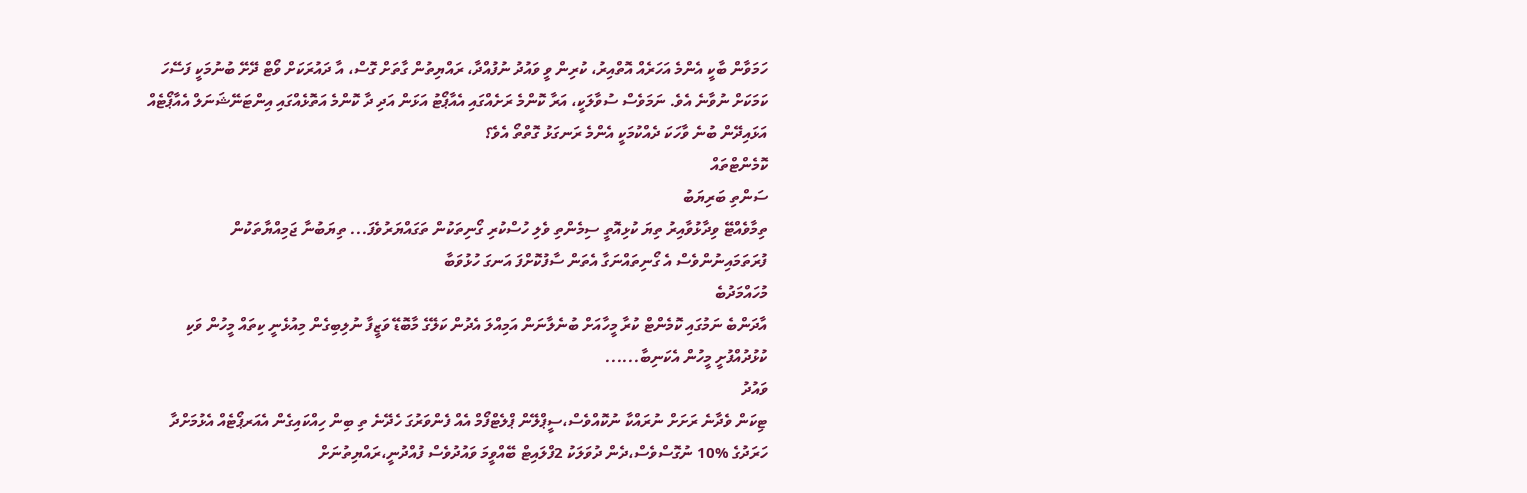ހަމަވާން ބާކީ އެންމެ އަހަރެއް އޮތްއިރު، ކުރިން ވީ ވައުދު ނުފުއްދާ، ރައްޔިތުން ގާތަށް ގޮސް، އާ ދައުރަކަށް ވޯޓް ދޭށޭ ބުނުމަކީ ފަސޭހަ ކަމަކަށް ނުވާނެ އެވެ. ނަމަވެސް ސުވާލަކީ، އަރާ ކޮންމެ ރަށެއްގައި އެއާޕޯޓު އަޅަން އަދި ދާ ކޮންމެ އަތޮޅެއްގައި އިންޓަނޭޝަނަލް އެއާޕޯޓެއް އަޅައިދޭން ބުނެ ވާހަކަ ދެއްކުމަކީ އެންމެ ރަނގަޅު ގޮތްތޯ އެވެ؟
ކޮމެންޓްތައް
ސަންތި ބަރިޔަބު
ތިމާވެއްޓޭ ވިދާޅުވާއިރު ތިޔަ ކުޅިއޮތީ ސިމެންތި ވެލި ހުސްކުރި ގޯނިތަކުން ތަގައްޔަރުވެފަ... ތިޔަބުނާ ޖަމިއްޔާތަކުން ފުރަތަމައިނުންވެސް އެ ގޯނިތައްނަގާ އެތަން ސާފުކޮށްފަ އަނގަ ހުޅުވަބާ
މުހައްމަދުބެ
އާދަންބެ ނަމުގައި ކޮމެންޓް ކުރާ މީހާއަށް ބުނެލާނަން އަމިއްލަ އެދުން ކަލޭގެ މާބޮޑޭ ވަޒީފާ ނުލިބިގެން މިއުޅެނީ ކިތައް މީހުން ވަކި ކުޅުދުއްފުށީ މީހުން އެކަނިބާ......
ވައުދު
ޓިކަން ވެދާނެ ރަށަށް ނުރައްކާ ނުކޮއްވެސް،ސީޕްލޭން ޕްލެޓްފޯމް އެއް ފެންވަރުގަ ހެދޭނެ ތި ބިން ހިއްކައިގެން އެއަރޕޯޓެއް އެޅުމަށްދާ ހަރަދުގެ %10 ނުގޮސްވެސް،ދެން ދުވަލަކު 2ފްލައިޓް ބޭއްވީމަ ވައުދުވެސް ފުއްދުނީ،ރައްޔިތުނަށް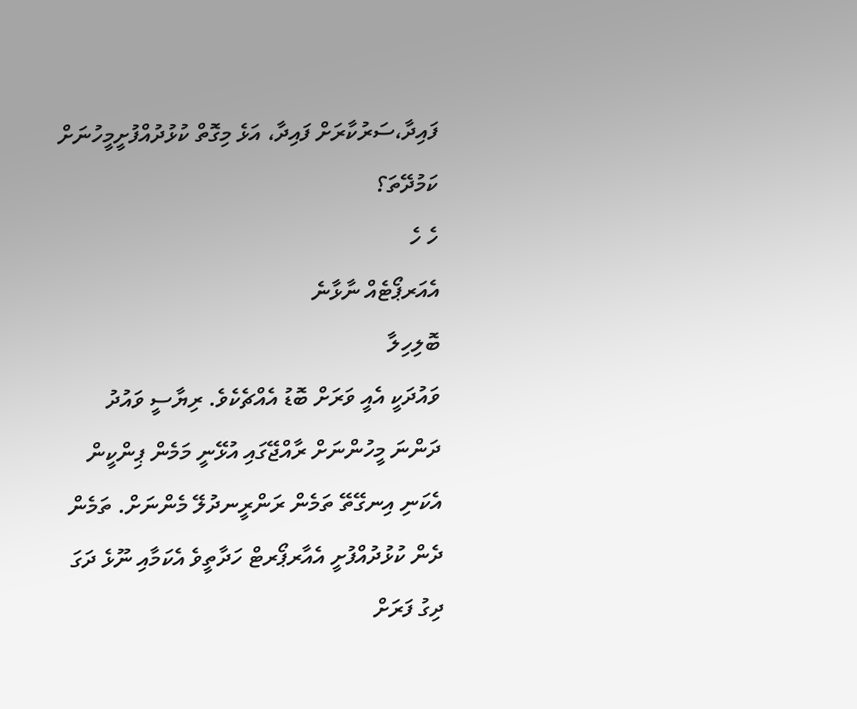ފައިދާ،ސަރުކާރަށް ފައިދާ، އަޅެ މިގޮތް ކުޅުދުއްފުށީމީހުނަށް ކަމުދޭތަ؟
ހެ ހެ
އެއަރޕޯޓެއް ނާޅާނެ
ބޮލިހިލާ
ވައުދަކީ އެއީ ވަރަށް ބޮޑު އެއްޗެކެވެ. ރިޔާސީ ވައުދު ދަންނަ މީހުންނަށް ރާއްޖޭގައި އުޅޭނީ މަމެން ޕިންކީން އެކަނި އިނގޭތޭ ތަމެން ރަންރީނދުލޭ މެންނަށް. ތަމެން ދެން ކުޅުދުއްފުށީ އެއާރޕޯރޓް ހަދާތީވެ އެކަމާއި ނޫޅެ ދަގަ ދިގު ފަރަށް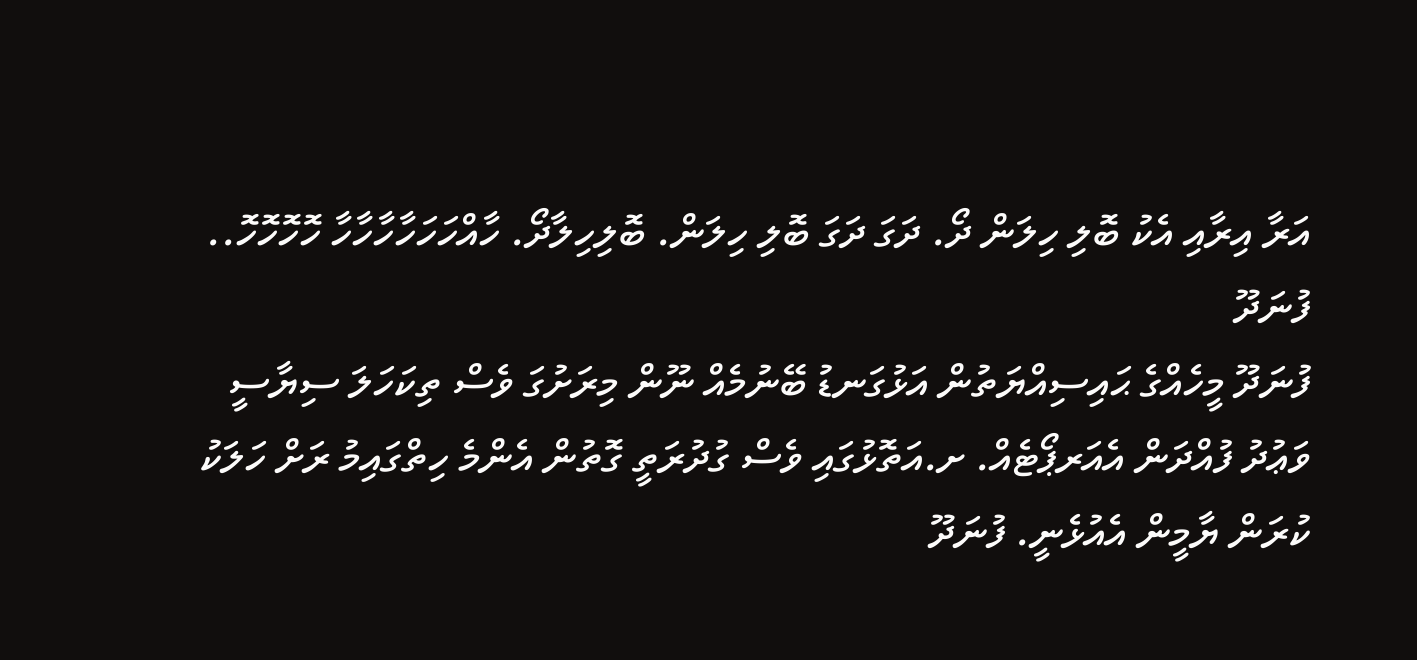އަރާ އިރާއި އެކު ބޮލި ހިލަން ދޯ. ދަގަ ދަގަ ބޮލި ހިލަން. ބޮލިހިލާދޯ. ހާއްހަހަހާހާހާހާ ހޮހޮހޮހޮ..
ފުނަދޫ
ފުނަދޫ މީހެއްގެ ޙައިސިއްޔަތުން އަޅުގަނޑު ބޭނުމެއް ނޫން މިރަށުގަ ވެސް ތިކަހަލަ ސިޔާސީ ވަޢުދު ފުއްދަން އެއަރޕޯޓެއް. ށ.އަތޮޅުގައި ވެސް ގުދުރަތީ ގޮތުން އެންމެ ހިތްގައިމު ރަށް ހަލަކު ކުރަން ޔާމީން އެއުޅެނީ. ފުނަދޫ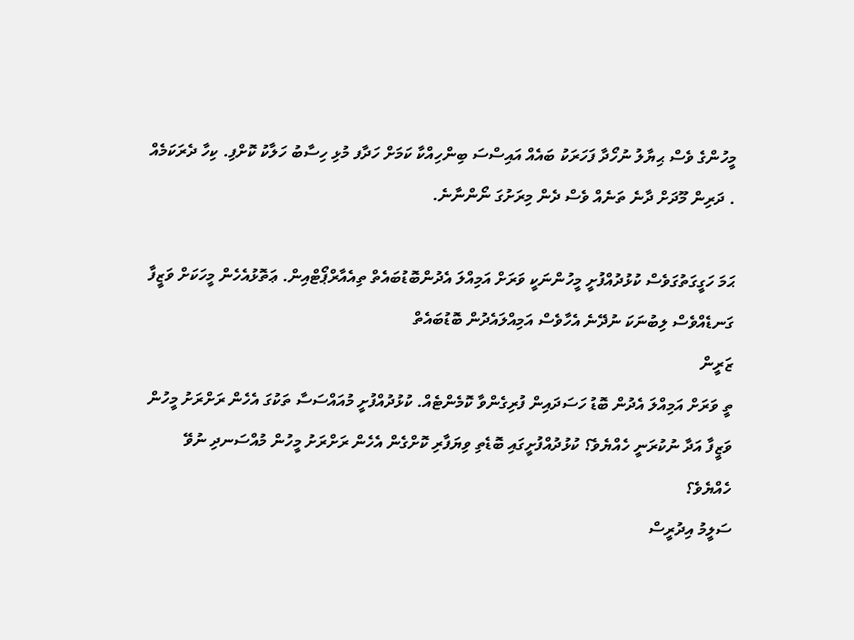މީހުންގެ ވެސް ޙިޔާލު ނުހޯދާ ފަހަރަކު ބައެއް އައިސްސަ ބިންހިއްކާ ކަމަށް ހަދާފ މުޅި ހިސާބު ހަލާކު ކޮށްފި. ކިހާ ދެރަކަމެއް . ދަރިން މޫދަށް ދާނެ ތަނެއް ވެސް ދެން މިރަށުގަ ނޯންނާނެ.

ޙަމަ ހަގީގަތުގަވެސް ކުޅުދުއްފުށީ މީހުންނަކީ ވަރަށް އަމިއްލަ އެދުންބޮޑުބައެތް ތިއެއާރްޕޯޓްއިން. ޢަތޮޅުއެހެން މީހަކަށް ވަޒީފާ ގަނޑެއްވެސް ލިބުނަކަ ނުދޭނެ އެހާވެސް އަމިއްލައެދުން ބޮޑުބައެތް
ޒަރީން
ތީ ވަރަށް އަމިއްލަ އެދުން ބޮޑު ހަސަދައިން ފުރިގެންވާ ކޮމެންޓެއް. ކުޅުދުއްފުށީ މުއައްސަސާ ތަކުގަ އެހެން ރަށްރަށު މީހުން ވަޒީފާ އަދާ ނުކުރަނީ ހެއްޔެވެ؟ ކުޅުދުއްފުށީގައި ބޮޑެތި ވިޔަފާރި ކޮށްގެން އެހެން ރަށްރަށު މީހުން މުއްސަނދި ނުވޭ ހެއްޔެވެ؟
ސަލީމު އިދުރީސް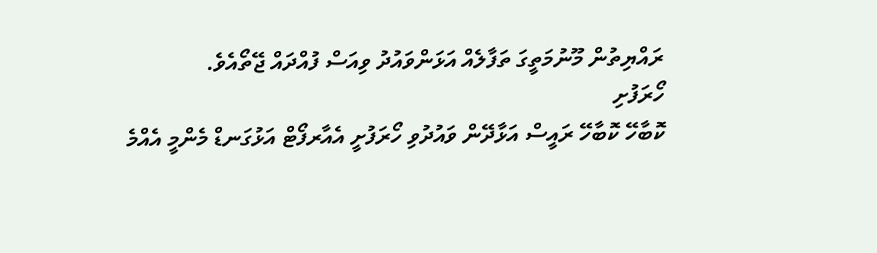ރައްޔިތުން މޫނުމަތީގަ ތަފާލެއް އަޅަންވައުދު ވިއަސް ފުއްދައް ޖޭތޯއެވެ.
ހޯރަފުށި
ކޮބާހޭ ކޮބާހޭ ރައީސް އަޅާދޭން ވައުދުވި ހޯރަފުށީ އެއާރފޯޓް އަޅުގަނޑް މެންމީ އެއްމެ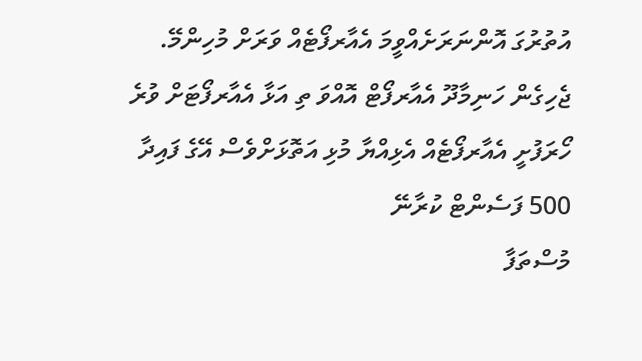އުތުރުގަ އޮންނަރަށެއްވީމަ އެއާރފޯޓެއް ވަރަށް މުހިންމޭ. ޖެހިގެން ހަނިމާދޫ އެއާރފޯޓް އޮއްވަ ތި އަޅާ އެއާރފޯޓަށް ވުރެ ހޯރަފުށީ އެއާރފޯޓެއް އެޅިއްޔާ މުޅި އަތޮޅަށްވެސް އޭގެ ފައިދާ 500 ފަސެންޓް ކުރާނޭ
މުސްތަފާ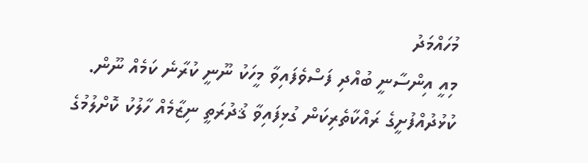މުހައްމަދު
މިއީ އިންސާނީ ބުއްދި ފަސްވެފައިވާ މީހަކު ނޫނީ ކުރާނެ ކަމެއް ނޫން. ކުޅުދުއްފުށީގެ ރައްކާތެރިކަން ގުޅިފައިވާ ޤުދުރަތީ ނިޒާމެއް ހާލުކު ކޮށްލުމުގެ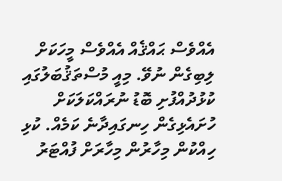އެއްވެސް ޙައްޤެއް އެއްވެސް މީހަކަށް ލިބިގެން ނުވޭ. މިއީ މުސްތަޤުބަލުގައި ކުޅުދުއްފުށި ބޮޑު ނުރައްކަލަކަށް ހުށައެޅިގެން ހިނގައިދާނެ ކަމެއް. ކުޅި ހިއްކުން މިހާރުން މިހާރަށް ފުއްޓަރު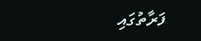ފަރާތުގައި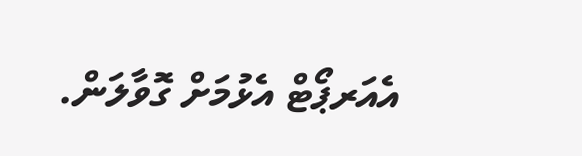އެއަރޕޯޓް އެޅުމަށް ގޮވާލަން.